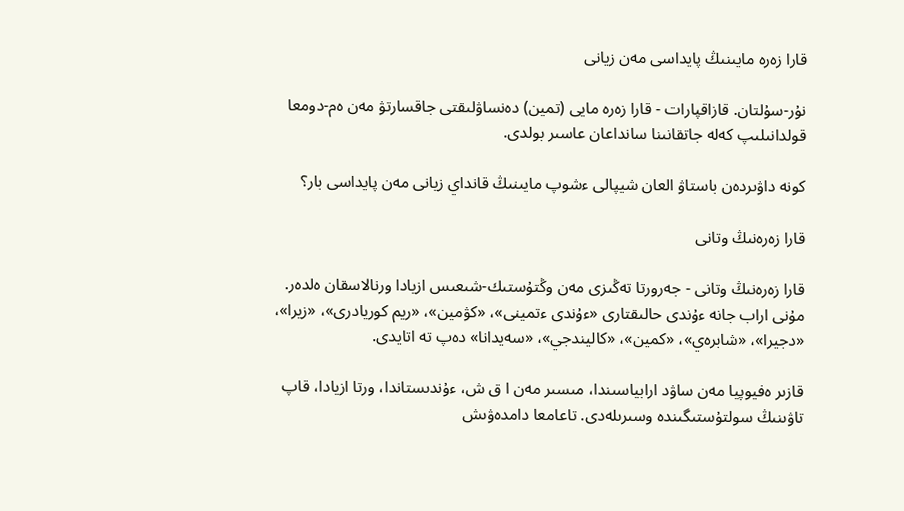قارا زەرە مايىنىڭ پايداسى مەن زيانى

نۇر-سۇلتان. قازاقپارات - قارا زەرە مايى (تمين) دەنساۋلىقتى جاقسارتۋ مەن ەم-دومعا قولدانىلىپ كەلە جاتقانىنا سانداعان عاسىر بولدى.

كونە داۋىردەن باستاۋ العان شيپالى ءشوپ مايىنىڭ قانداي زيانى مەن پايداسى بار؟

قارا زەرەنىڭ وتانى

قارا زەرەنىڭ وتانى - جەرورتا تەڭىزى مەن وڭتۇستىك-شىعىس ازيادا ورنالاسقان ەلدەر. مۇنى اراب جانە ءۇندى حالىقتارى «ءۇندى ءتمينى»، «كۋمين»، «ريم كوريادرى»، «زيرا»، «دجيرا»، «شابرەي»، «كمين»، «كاليندجي»، «سەيدانا» دەپ تە اتايدى.

قازىر ەفيوپيا مەن ساۋد ارابياسىندا، مىسىر مەن ا ق ش، ءۇندىستاندا، ورتا ازيادا، قاپ تاۋىنىڭ سولتۇستىگىندە وسىرىلەدى. تاعامعا دامدەۋىش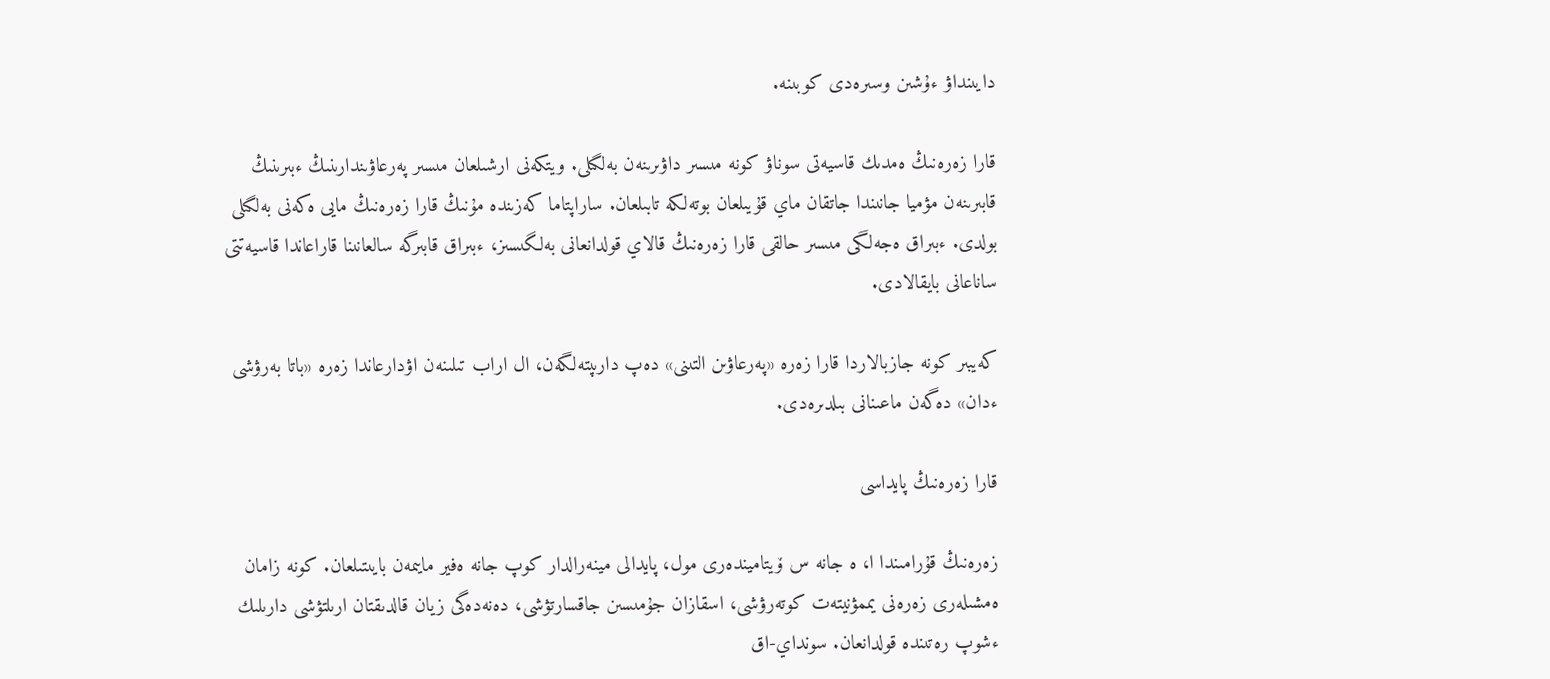دايىنداۋ ءۇشىن وسىرەدى كوبىنە.

قارا زەرەنىڭ ەمدىك قاسيەتى سوناۋ كونە مىسىر داۋىرىنەن بەلگىلى. ويتكەنى ارشىلعان مىسىر پەرعاۋىندارىنىڭ ءبىرىنىڭ قابىرىنەن مۋميا جانىندا جاتقان ماي قۇيىلعان بوتەلكە تابىلعان. ساراپتاما كەزىندە مۇنىڭ قارا زەرەنىڭ مايى ەكەنى بەلگىلى بولدى. ءبىراق ەجەلگى مىسىر حالقى قارا زەرەنىڭ قالاي قولدانعانى بەلگىسىز، ءبىراق قابىرگە سالعانىنا قاراعاندا قاسيەتتى ساناعانى بايقالادى.

كەيبىر كونە جازبالاردا قارا زەرە «پەرعاۋىن التىنى» دەپ دارىپتەلگەن، ال اراب تىلىنەن اۋدارعاندا زەرە «باتا بەرۋشى ءدان» دەگەن ماعىنانى بىلدىرەدى.

قارا زەرەنىڭ پايداسى

زەرەنىڭ قۇرامىندا ا، ە جانە س ۆيتاميندەرى مول، پايدالى مينەرالدار كوپ جانە ەفير مايىمەن بايىتىلعان. كونە زامان ەمشىلەرى زەرەنى يممۋنيتەت كوتەرۋشى، اسقازان جۇمىسىن جاقسارتۋشى، دەنەدەگى زيان قالدىقتان ارىلتۋشى دارىلىك ءشوپ رەتىندە قولدانعان. سونداي-اق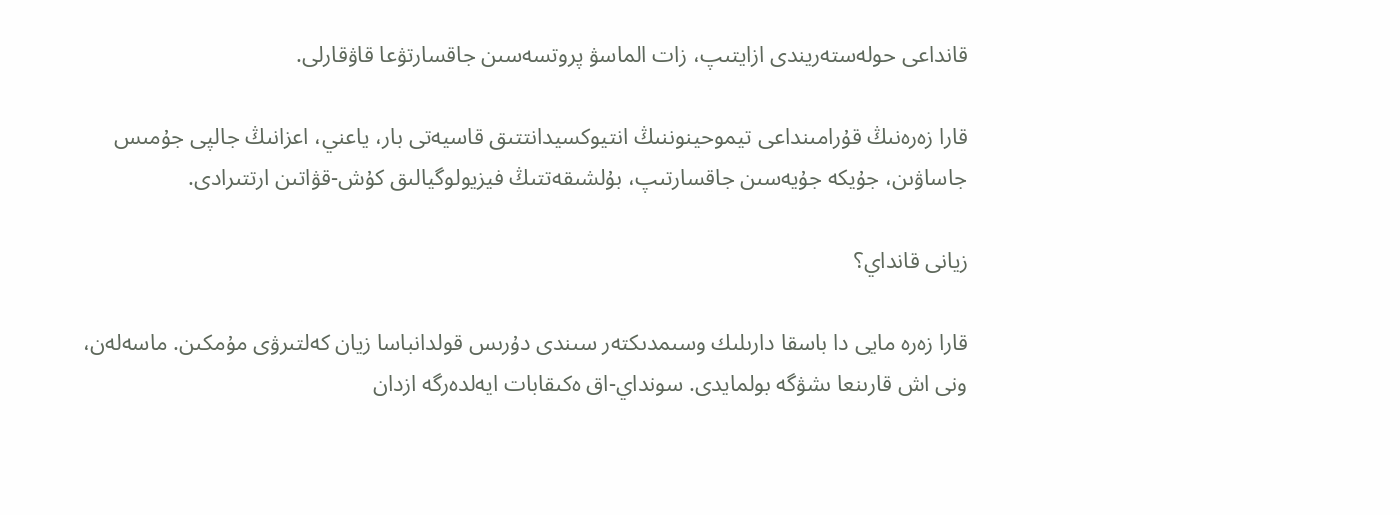قانداعى حولەستەريندى ازايتىپ، زات الماسۋ پروتسەسىن جاقسارتۋعا قاۋقارلى.

قارا زەرەنىڭ قۇرامىنداعى تيموحينوننىڭ انتيوكسيدانتتىق قاسيەتى بار، ياعني، اعزانىڭ جالپى جۇمىس جاساۋىن، جۇيكە جۇيەسىن جاقسارتىپ، بۇلشىقەتتىڭ فيزيولوگيالىق كۇش-قۋاتىن ارتتىرادى.

زيانى قانداي؟

قارا زەرە مايى دا باسقا دارىلىك وسىمدىكتەر سىندى دۇرىس قولدانباسا زيان كەلتىرۋى مۇمكىن. ماسەلەن، ونى اش قارىنعا ىشۋگە بولمايدى. سونداي-اق ەكىقابات ايەلدەرگە ازدان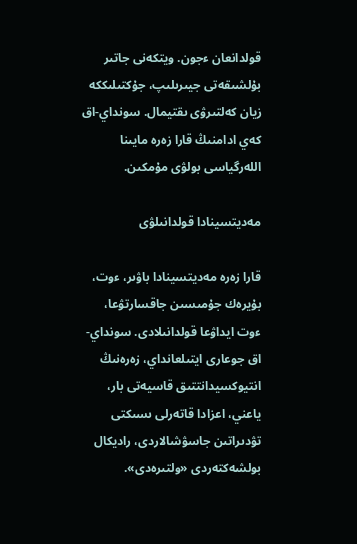قولدانعان ءجون. ويتكەنى جاتىر بۇلشىقەتى جيىرىلىپ، جۇكتىلىككە زيان كەلتىرۋى ىقتيمال. سونداي-اق كەي ادامنىڭ قارا زەرە مايىنا اللەرگياسى بولۋى مۇمكىن.

مەديتسينادا قولدانىلۋى

قارا زەرە مەديتسينادا باۋىر، ءوت، بۇيرەك جۇمىسىن جاقسارتۋعا، ءوت ايداۋعا قولدانىلادى. سونداي-اق جوعارى ايتىلعانداي، زەرەنىڭ انتيوكسيدانتتىق قاسيەتى بار، ياعني، اعزادا قاتەرلى ىسىكتى تۋدىراتىن جاسۋشالاردى، راديكال بولشەكتەردى «ولتىرەدى».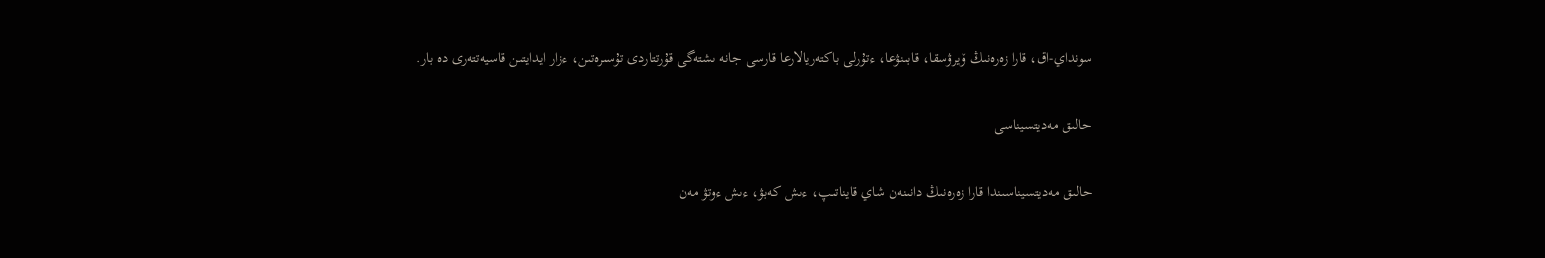سونداي-اق، قارا زەرەنىڭ ۆيرۋسقا، قابىنۋعا، ءتۇرلى باكتەريالارعا قارسى جانە ىشتەگى قۇرتتاردى تۇسىرەتىن، ءزار ايدايتىن قاسيەتتەرى دە بار.

حالىق مەديتسيناسى

حالىق مەديتسيناسىندا قارا زەرەنىڭ دانىنەن شاي قايناتىپ، ءىش كەبۋ، ءىش ءوتۋ مەن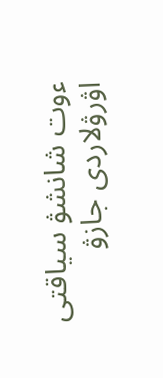ءوت شانشۋ سياقتى اۋرۋلاردى جازۋ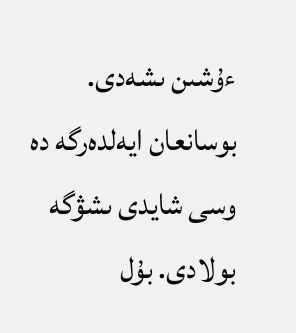ءۇشىن ىشەدى. بوسانعان ايەلدەرگە دە وسى شايدى ىشۋگە بولادى. بۇل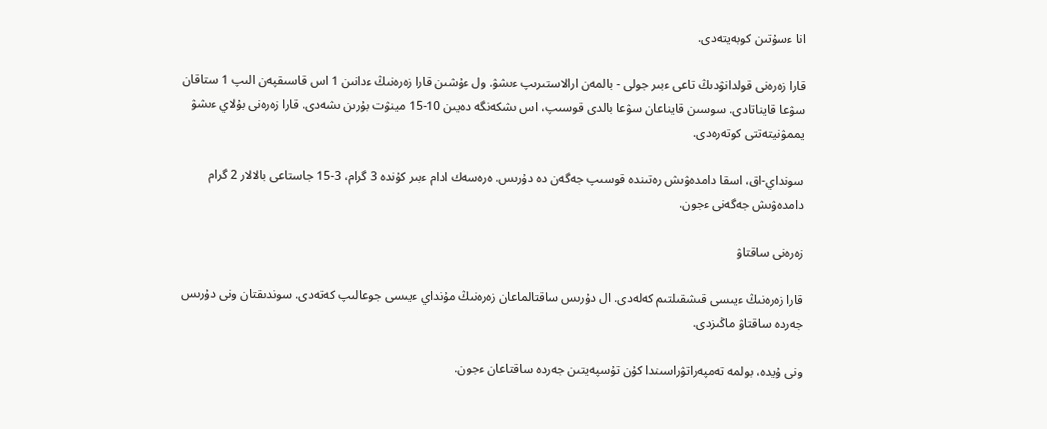انا ءسۇتىن كوبەيتەدى.

قارا زەرەنى قولدانۋدىڭ تاعى ءبىر جولى - بالمەن ارالاستىرىپ ءىشۋ. ول ءۇشىن قارا زەرەنىڭ ءدانىن 1 اس قاسىقپەن الىپ 1 ستاقان سۋعا قايناتادى. سوسىن قايناعان سۋعا بالدى قوسىپ، اس ىشكەنگە دەيىن 10-15 مينۋت بۇرىن ىشەدى. قارا زەرەنى بۇلاي ءىشۋ يممۋنيتەتتى كوتەرەدى.

سونداي-اق، اسقا دامدەۋىش رەتىندە قوسىپ جەگەن دە دۇرىس. ەرەسەك ادام ءبىر كۇندە 3 گرام، 3-15 جاستاعى بالالار 2 گرام دامدەۋىش جەگەنى ءجون.

زەرەنى ساقتاۋ

قارا زەرەنىڭ ءيىسى قىشقىلتىم كەلەدى. ال دۇرىس ساقتالماعان زەرەنىڭ مۇنداي ءيىسى جوعالىپ كەتەدى. سوندىقتان ونى دۇرىس جەردە ساقتاۋ ماڭىزدى.

ونى ۇيدە، بولمە تەمپەراتۋراسىندا كۇن تۇسپەيتىن جەردە ساقتاعان ءجون.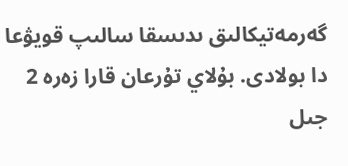گەرمەتيكالىق ىدىسقا سالىپ قويۋعا دا بولادى. بۇلاي تۇرعان قارا زەرە 2 جىل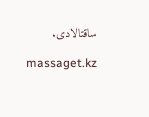ساقتالادى.

massaget.kz